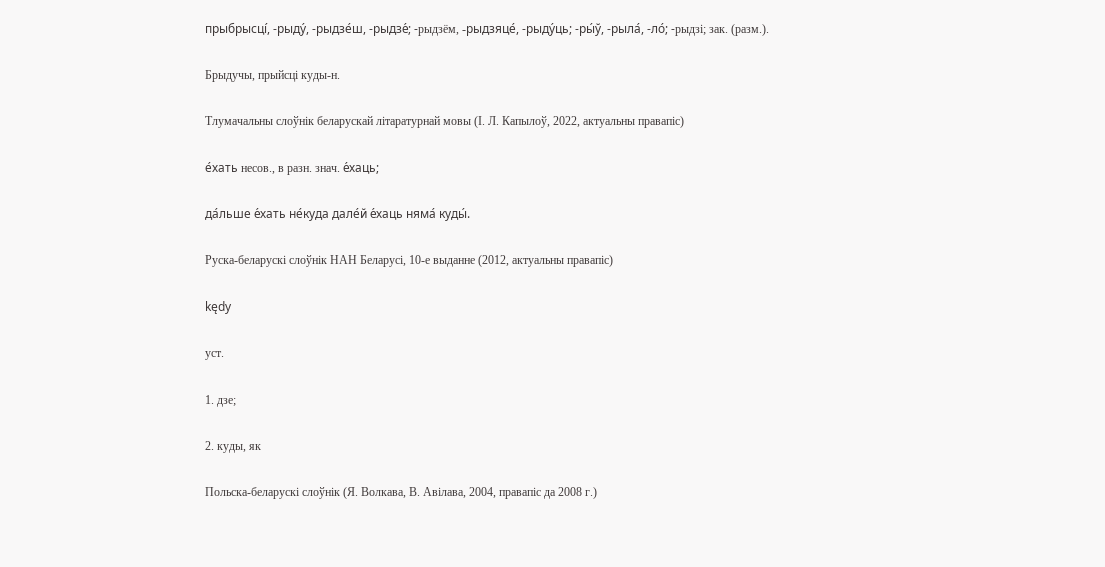прыбрысці́, -рыду́, -рыдзе́ш, -рыдзе́; -рыдзём, -рыдзяце́, -рыду́ць; -ры́ў, -рыла́, -ло́; -рыдзі; зак. (разм.).

Брыдучы, прыйсці куды-н.

Тлумачальны слоўнік беларускай літаратурнай мовы (І. Л. Капылоў, 2022, актуальны правапіс)

е́хать несов., в разн. знач. е́хаць;

да́льше е́хать не́куда дале́й е́хаць няма́ куды́.

Руска-беларускі слоўнік НАН Беларусі, 10-е выданне (2012, актуальны правапіс)

kędy

уст.

1. дзе;

2. куды, як

Польска-беларускі слоўнік (Я. Волкава, В. Авілава, 2004, правапіс да 2008 г.)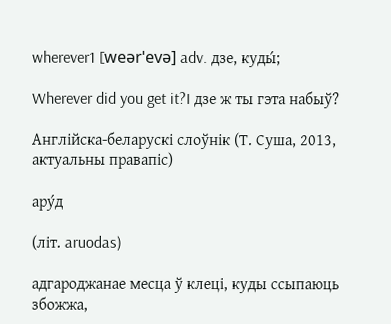wherever1 [weərˈevə] adv. дзе, куды́;

Wherever did you get it?I дзе ж ты гэта набыў?

Англійска-беларускі слоўнік (Т. Суша, 2013, актуальны правапіс)

ару́д

(літ. aruodas)

адгароджанае месца ў клеці, куды ссыпаюць збожжа,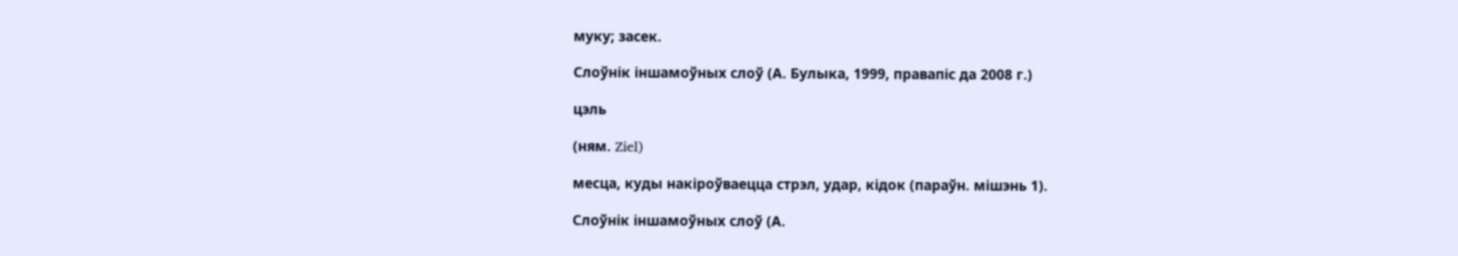муку; засек.

Слоўнік іншамоўных слоў (А. Булыка, 1999, правапіс да 2008 г.)

цэль

(ням. Ziel)

месца, куды накіроўваецца стрэл, удар, кідок (параўн. мішэнь 1).

Слоўнік іншамоўных слоў (А.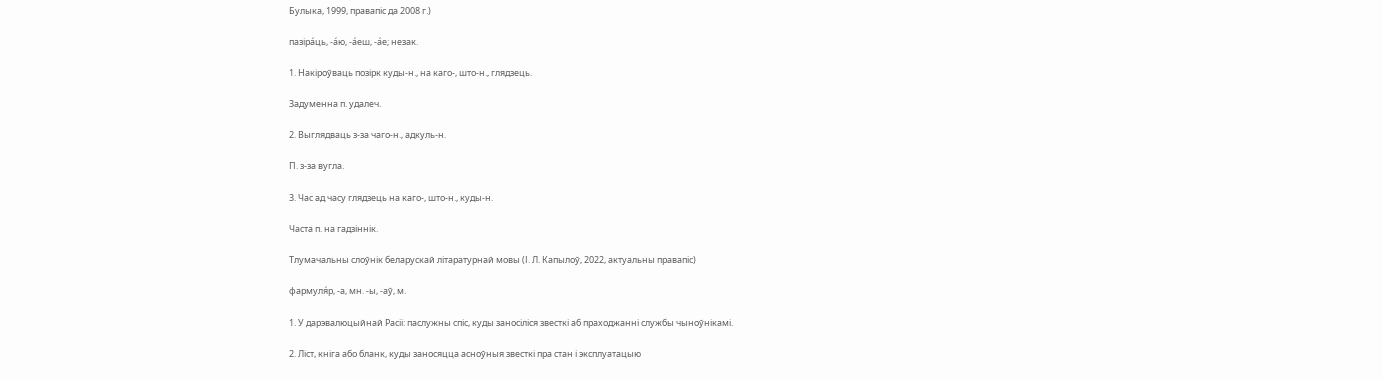Булыка, 1999, правапіс да 2008 г.)

пазіра́ць, -а́ю, -а́еш, -а́е; незак.

1. Накіроўваць позірк куды-н., на каго-, што-н., глядзець.

Задуменна п. удалеч.

2. Выглядваць з-за чаго-н., адкуль-н.

П. з-за вугла.

3. Час ад часу глядзець на каго-, што-н., куды-н.

Часта п. на гадзіннік.

Тлумачальны слоўнік беларускай літаратурнай мовы (І. Л. Капылоў, 2022, актуальны правапіс)

фармуля́р, -а, мн. -ы, -аў, м.

1. У дарэвалюцыйнай Расіі: паслужны спіс, куды заносіліся звесткі аб праходжанні службы чыноўнікамі.

2. Ліст, кніга або бланк, куды заносяцца асноўныя звесткі пра стан і эксплуатацыю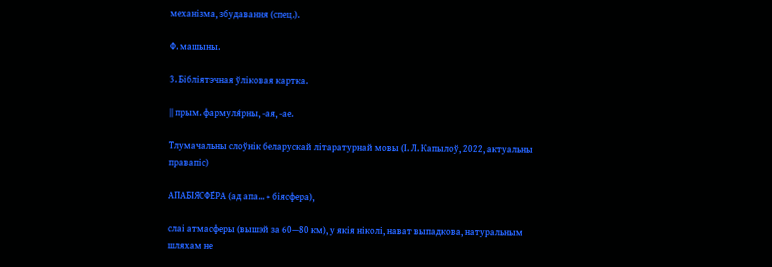механізма, збудавання (спец.).

Ф. машыны.

3. Бібліятэчная ўліковая картка.

|| прым. фармуля́рны, -ая, -ае.

Тлумачальны слоўнік беларускай літаратурнай мовы (І. Л. Капылоў, 2022, актуальны правапіс)

АПАБІЯСФЕ́РА (ад апа... + біясфера),

слаі атмасферы (вышэй за 60—80 км), у якія ніколі, нават выпадкова, натуральным шляхам не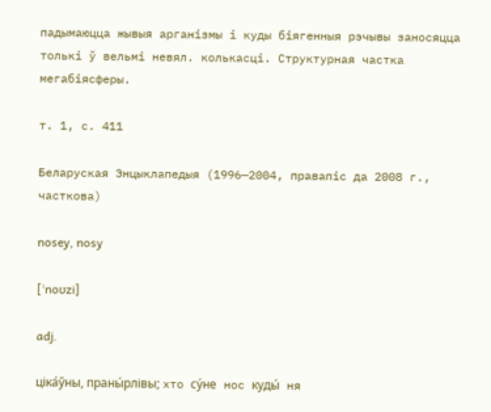падымаюцца жывыя арганізмы і куды біягенныя рэчывы заносяцца толькі ў вельмі невял. колькасці. Структурная частка мегабіясферы.

т. 1, с. 411

Беларуская Энцыклапедыя (1996—2004, правапіс да 2008 г., часткова)

nosey, nosy

[ˈnoʊzi]

adj.

ціка́ўны, праны́рлівы; хто су́не нос куды́ ня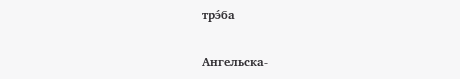трэ́ба

Ангельска-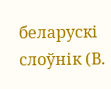беларускі слоўнік (В.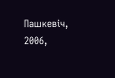Пашкевіч, 2006,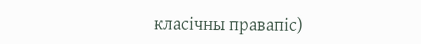класічны правапіс)